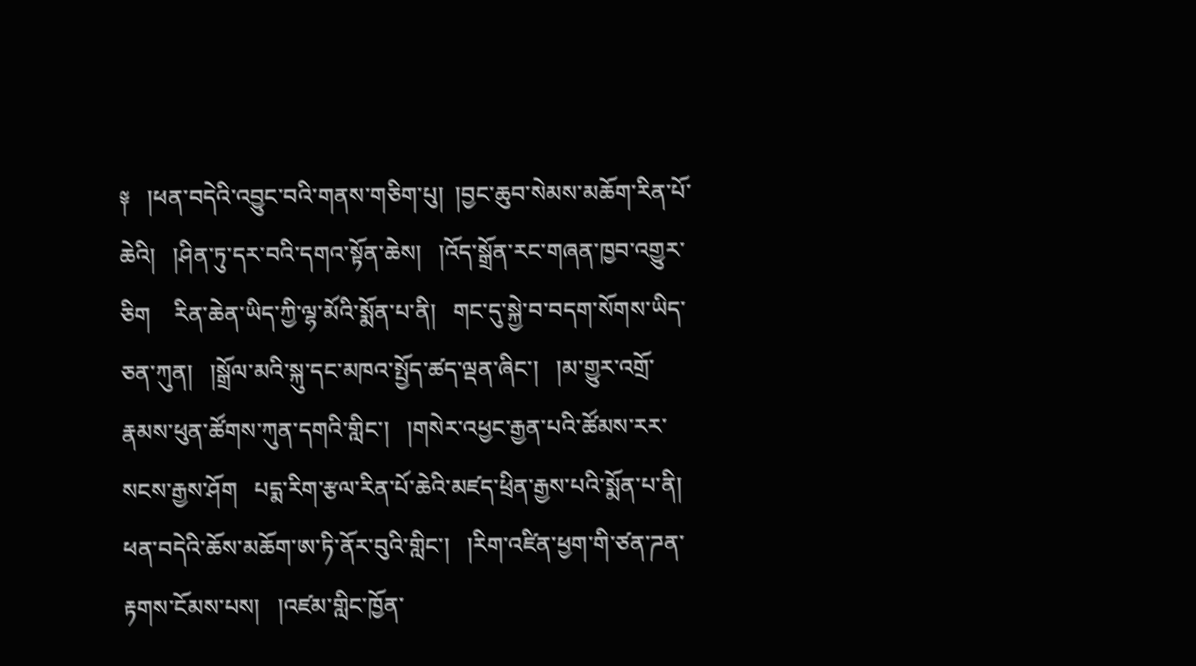༈   །ཕན་བདེའི་འབྱུང་བའི་གནས་གཅིག་པུ།  །བྱང་ཆུབ་སེམས་མཆོག་རིན་པོ་ཆེའི།   །ཤིན་ཏུ་དར་བའི་དགའ་སྟོན་ཆེས།   །འོད་སྒྲོན་རང་གཞན་ཁྱབ་འགྱུར་ཅིག    རིན་ཆེན་ཡིད་ཀྱི་ལྷ་མོའི་སྨོན་པ་ནི།   གང་དུ་སྐྱེ་བ་བདག་སོགས་ཡིད་ཅན་ཀུན།   །སྒྲོལ་མའི་སྐུ་དང་མཁའ་སྤྱོད་ཚད་ལྡན་ཞིང་།   །མ་གྱུར་འགྲོ་རྣམས་ཕུན་ཚོགས་ཀུན་དགའི་གླིང་།   །གསེར་འཕྱང་རྒྱན་པའི་ཚོམས་རར་སངས་རྒྱས་ཤོག   པདྨ་རིག་རྩལ་རིན་པོ་ཆེའི་མཛད་ཕྲིན་རྒྱས་པའི་སྨོན་པ་ནི།   ཕན་བདེའི་ཆོས་མཆོག་ཨ་ཏི་ནོར་བུའི་གླིང་།   །རིག་འཛིན་ཕྱག་གི་ཙན་ཌན་རྟགས་ངོམས་པས།   །འཛམ་གླིང་ཁྱོན་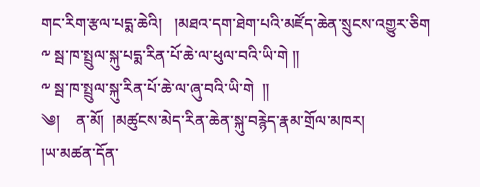གང་རིག་རྩལ་པདྨ་ཆེའི།   །མཐའ་དག་ཐེག་པའི་མཛོད་ཆེན་སྲུངས་འགྱུར་ཅིག
༸ སྦ་ཁ་སྤྲུལ་སྐུ་པདྨ་རིན་པོ་ཆེ་ལ་ཕུལ་བའི་ཡི་གེ ༎
༸ སྦ་ཁ་སྤྲུལ་སྐུ་རིན་པོ་ཆེ་ལ་ཞུ་བའི་ཡི་གེ  ༎
༄།    ན་མོ།  །མཚུངས་མེད་རིན་ཆེན་སྐུ་བརྙེད་རྣམ་གྲོལ་མཁར།
།ཡ་མཚན་དོན་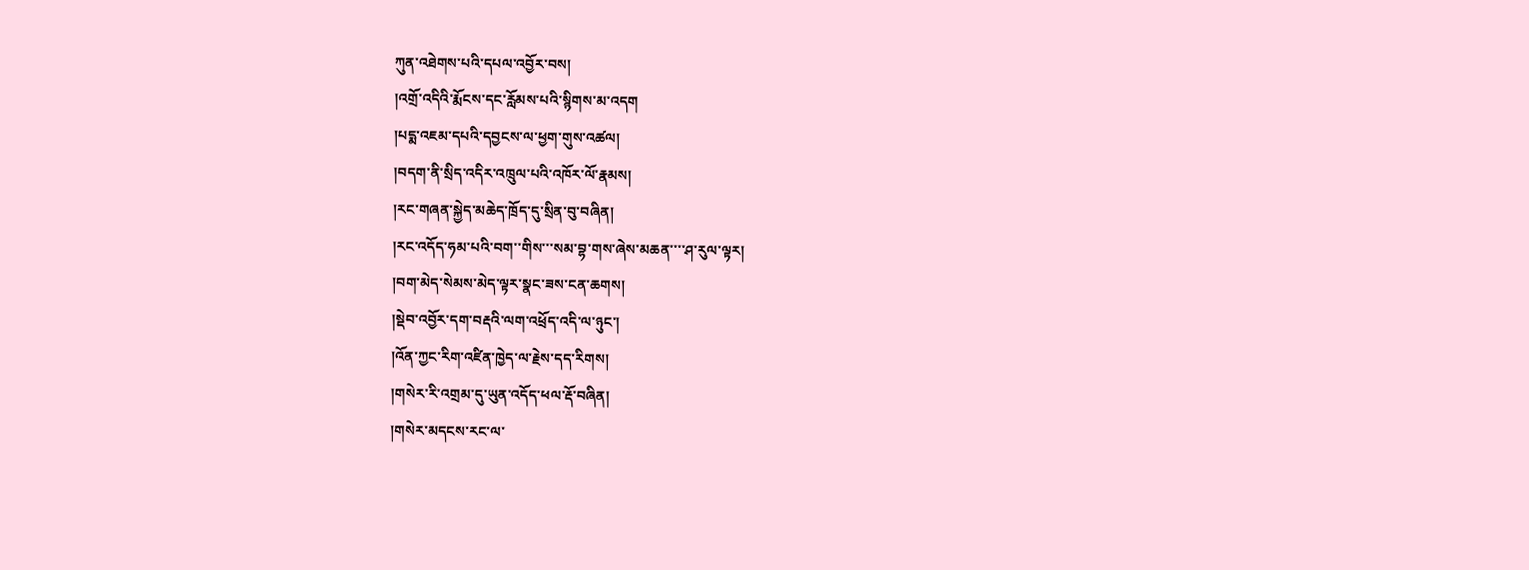ཀུན་འཐེགས་པའི་དཔལ་འབྱོར་བས།
།འགྲོ་འདིའི་རྨོངས་དང་རློམས་པའི་སྙིགས་མ་འདག
།པདྨ་འཇམ་དཔའི་དབྱངས་ལ་ཕྱག་གུས་འཚལ།
།བདག་ནི་སྲིད་འདིར་འཁྲུལ་པའི་འཁོར་ལོ་རྣམས།
།རང་གཞན་སྐྱེད་མཆེད་ཁྲོད་དུ་སྲིན་བུ་བཞིན།
།རང་འདོད་ཧམ་པའི་བག་་གིས་་་སམ་བྷ་གས་ཞེས་མཆན་་་་ཤ་རུལ་ལྟར།
།བག་མེད་སེམས་མེད་ལྟར་སྣང་ཟས་ངན་ཆགས།
།སྡེབ་འབྱོར་དག་བརྡའི་ལག་འཕྲོད་འདི་ལ་ཉུང་།
།འོན་ཀྱང་རིག་འཛིན་ཁྱེད་ལ་རྗེས་དད་རིགས།
།གསེར་རི་འགྲམ་དུ་ཡུན་འདོད་ཕལ་རྡོ་བཞིན།
།གསེར་མདངས་རང་ལ་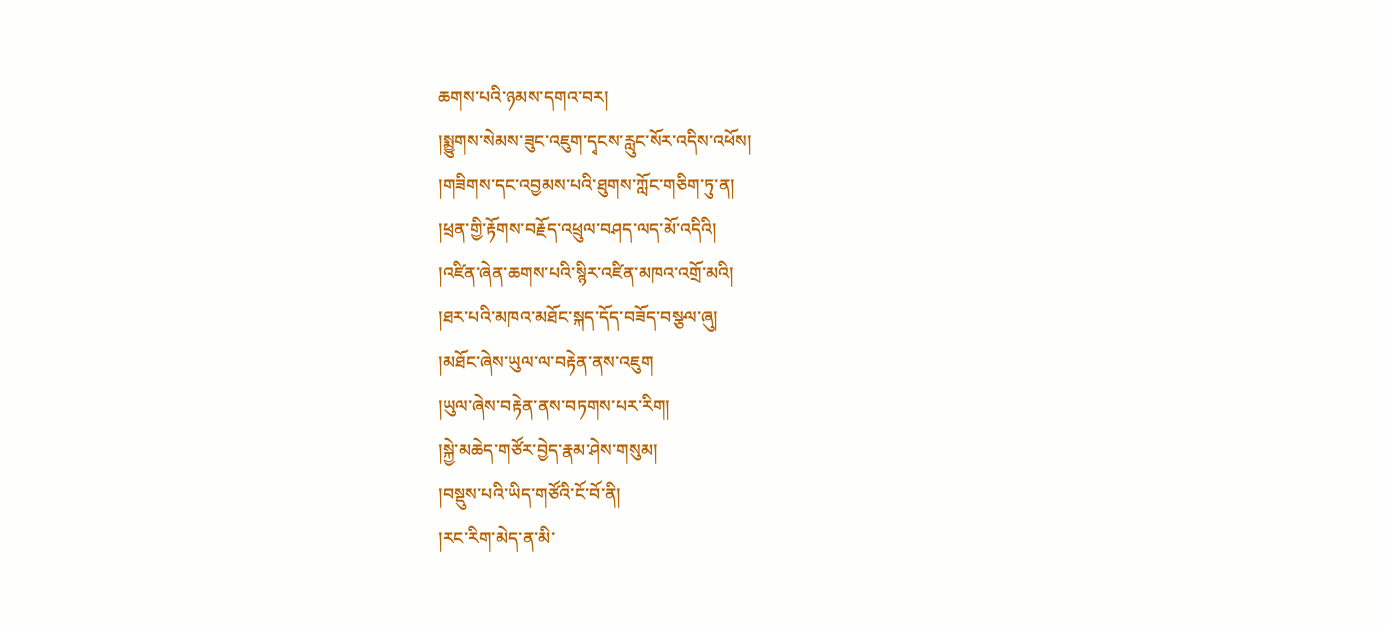ཆགས་པའི་ཉམས་དགའ་བར།
།སྨྱུགས་སེམས་ཟུང་འཇུག་དྭངས་རླུང་སོར་འདིས་འཕོས།
།གཟིགས་དང་འབྱམས་པའི་ཐུགས་ཀློང་གཅིག་ཏུ་ན།
།ཕྲན་གྱི་རྟོགས་བརྗོད་འཕྲུལ་བཤད་ལད་མོ་འདིའི།
།འཛིན་ཞེན་ཆགས་པའི་སྙིར་འཛིན་མཁའ་འགྲོ་མའི།
།ཐར་པའི་མཁའ་མཐོང་སྐད་དོད་བཟོད་བསྩལ་ཞུ།
།མཐོང་ཞེས་ཡུལ་ལ་བརྟེན་ནས་འཇུག
།ཡུལ་ཞེས་བརྟེན་ནས་བཏགས་པར་རིག།
།སྐྱེ་མཆེད་གཙོར་བྱེད་རྣམ་ཤེས་གསུམ།
།བསྡུས་པའི་ཡིད་གཙོའི་ངོ་བོ་ནི།
།རང་རིག་མེད་ན་མི་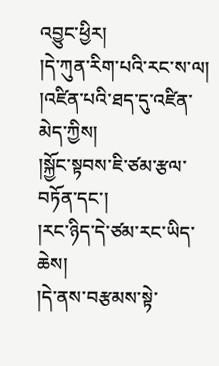འབྱུང་ཕྱིར།
།དེ་ཀུན་རིག་པའི་རང་ས་ལ།
།འཛིན་པའི་ཐད་དུ་འཛིན་མེད་ཀྱིས།
།སྐྱོང་སྟབས་ཇི་ཙམ་རྩལ་བཏོན་དང་།
།རང་ཉིད་དེ་ཙམ་རང་ཡིད་ཆེས།
།དེ་ནས་བརྩམས་སྟེ་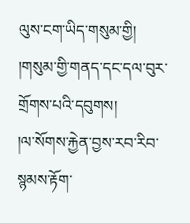ལུས་ངག་ཡིད་གསུམ་གྱི།
།གསུམ་གྱི་གནད་དང་དལ་བུར་གྲོགས་པའི་དབུགས།
།ལ་སོགས་རྐྱེན་བྱས་རབ་རིབ་སྙམས་རྟོག་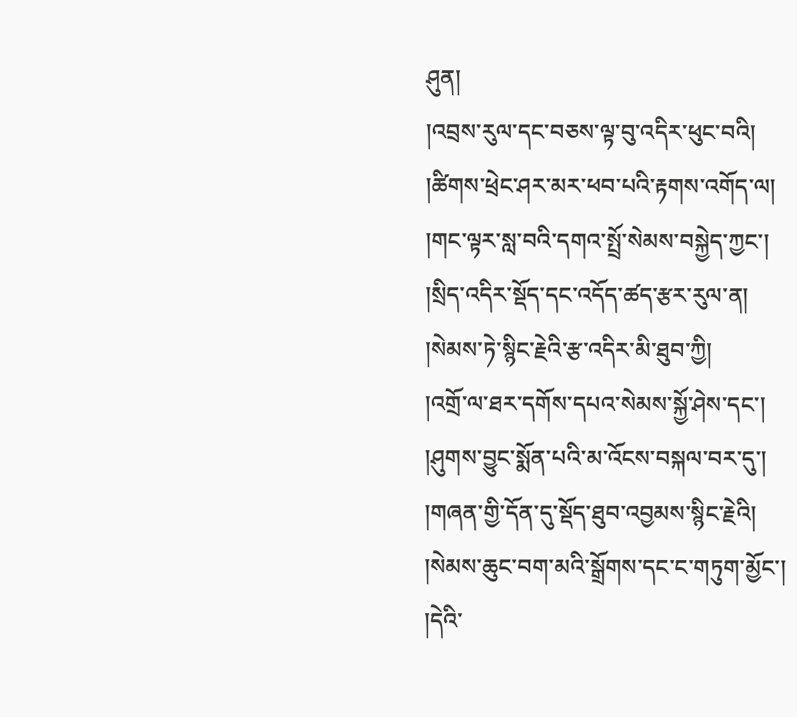ཤུན།
།འབྲས་རུལ་དང་བཅས་ལྟ་བུ་འདིར་ཕུང་བའི།
།ཚིགས་ཕྲེང་ཤར་མར་ཕབ་པའི་རྟགས་འགོད་ལ།
།གང་ལྟར་སླ་བའི་དགའ་སྤྲོ་སེམས་བསྐྱེད་ཀྱང་།
།སྲིད་འདིར་སྡོད་དང་འདོད་ཚད་རྩར་རུལ་ན།
།སེམས་ཏེ་སྙིང་རྗེའི་རྩ་འདིར་མི་ཐུབ་ཀྱི།
།འགྲོ་ལ་ཐར་དགོས་དཔའ་སེམས་སྐྱོ་ཤེས་དང་།
།ཤུགས་བྱུང་སྨོན་པའི་མ་འོངས་བསྐལ་བར་དུ་།
།གཞན་གྱི་དོན་དུ་སྡོད་ཐུབ་འབྱམས་སྙིང་རྗེའི།
།སེམས་ཆུང་བག་མའི་སྒྲོགས་དང་ང་གཏུག་མྱོང་།
།དེའི་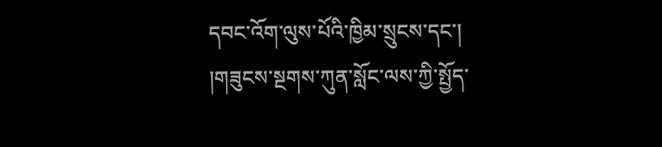དབང་འོག་ལུས་པོའི་ཁྱིམ་སྲུངས་དང་།
།གཟུངས་སྔགས་ཀུན་སློང་ལས་ཀྱི་སྤྱོད་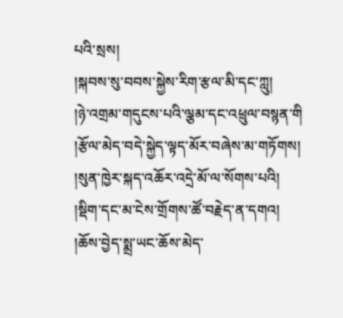པའི་སྲས།
།སྐབས་སུ་བབས་སྐྱེས་རིག་རྩལ་མི་དང་ཀླུ།
།ཉེ་འགྲམ་གདུངས་པའི་ལྕམ་དང་འཕྲུལ་བསྙན་གི
།རྩོལ་མེད་བདེ་སྐྱེད་ལྟད་མོར་བཞེས་མ་གཏོགས།
།སུན་ཁྱེར་སྐད་འཆོར་འདྲེ་མོ་ལ་སོགས་པའི།
།སྡིག་དང་མ་ངེས་གྲོགས་ཚོ་བརྗེད་ན་དགའ།
།ཆོས་བྱེད་སྨྲ་ཡང་ཆོས་མེད་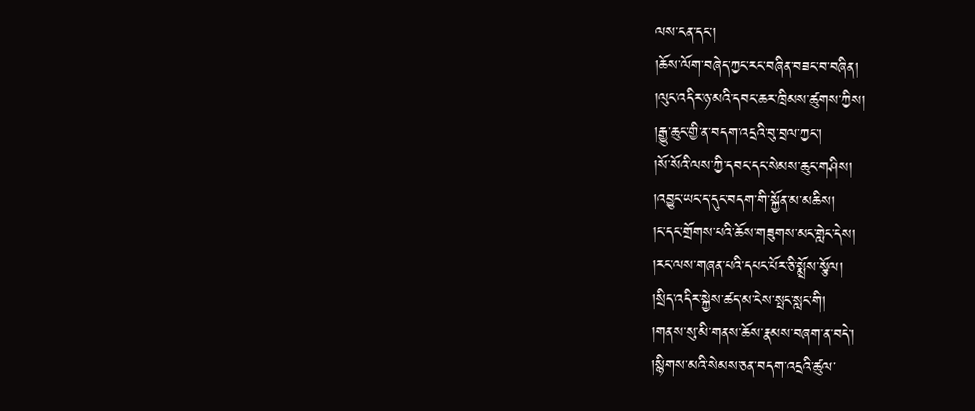ལས་ངན་དང་།
།ཆོས་ལོག་བཞེད་ཀྱང་རང་བཞིན་བཟང་བ་བཞིན།
།ལུང་འདིར་ཉ་མའི་དབང་ཆར་ཁྲིམས་ཚུགས་ཀྱིས།
།རྒྱུ་ཆུང་གྱི་ན་བདག་འདྲའི་བུ་བྲལ་ཀྱང་།
།སོ་སོའི་ལས་ཀྱི་དབང་དང་སེམས་ཆུང་གཤིས།
།འབྱུང་ཡང་ད་དུང་བདག་གི་སྐྱོན་མ་མཆིས།
།ང་དང་གྲོགས་པའི་ཆོས་གཟུགས་མང་གླེང་དེས།
།རང་ལས་གཞན་པའི་དཔང་པོར་ཅི་སྨྲོས་སྩོལ།
།སྲིད་འདིར་སྐྱེས་ཚད་མ་ངེས་སྤང་སླང་གི།
།གནས་སུ་མི་གནས་ཆོས་རྣམས་བཞག་ན་བདེ་།
།སྙིགས་མའི་སེམས་ཅན་བདག་འདྲའི་ཚུལ་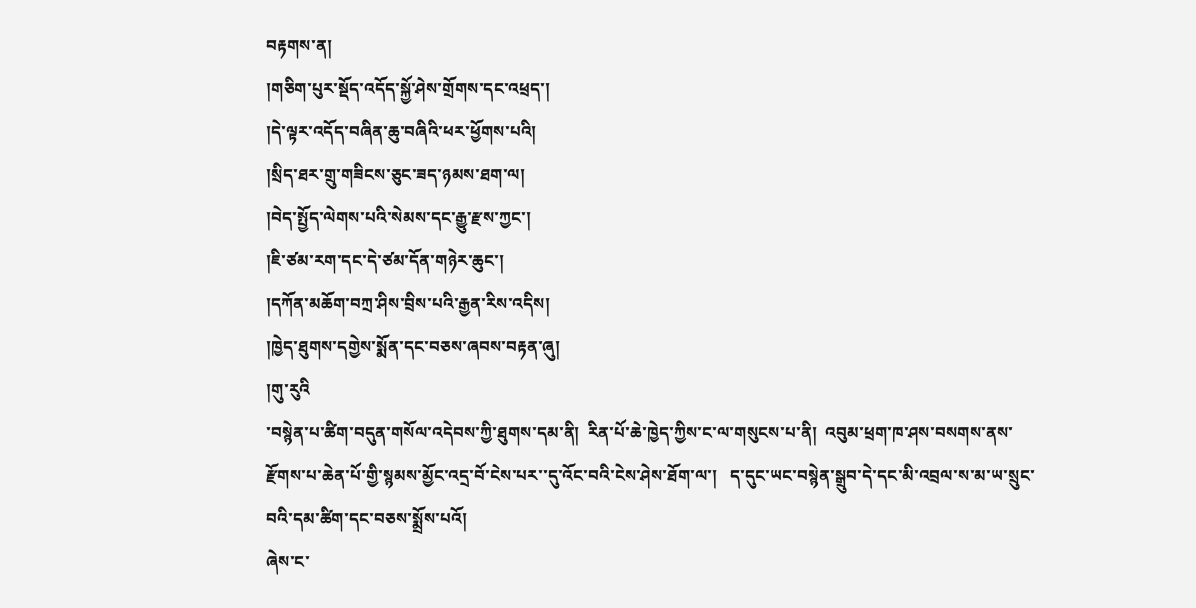བརྟགས་ན།
།གཅིག་པུར་སྡོད་འདོད་སྐྱོ་ཤེས་གྲོགས་དང་འཕྲད་།
།དེ་ལྟར་འདོད་བཞིན་ཆུ་བཞིའི་ཕར་ཕྱོགས་པའི།
།སྲིད་ཐར་གྲུ་གཟིངས་ཅུང་ཟད་ཉམས་ཐག་ལ།
།བེད་སྤྱོད་ལེགས་པའི་སེམས་དང་རྒྱུ་རྫས་ཀྱང་།
།ཇི་ཙམ་རག་དང་དེ་ཙམ་དོན་གཉེར་ཆུང་།
།དཀོན་མཆོག་བཀྲ་ཤིས་བྲིས་པའི་རྒྱན་རིས་འདིས།
།ཁྱེད་ཐུགས་དགྱེས་སྨོན་དང་བཅས་ཞབས་བརྟན་ཞུ།
།གུ་རུའི
་བསྙེན་པ་ཚིག་བདུན་གསོལ་འདེབས་ཀྱི་ཐུགས་དམ་ནི།  རིན་པོ་ཆེ་ཁྱེད་ཀྱིས་ང་ལ་གསུངས་པ་ནི།  འབུམ་ཕྲག་ཁ་ཤས་བསགས་ནས་རྫོགས་པ་ཆེན་པོ་གྱི་སྙམས་མྱོང་འདྲ་བོ་ངེས་པར་་དུ་འོང་བའི་ངེས་ཤེས་ཐོག་ལ་།   ད་དུང་ཡང་བསྙེན་སྒྲུབ་དེ་དང་མི་འབྲལ་ས་མ་ཡ་སྲུང་བའི་དམ་ཚིག་དང་བཅས་སྨྲོས་པའོ།
ཞེས་ང་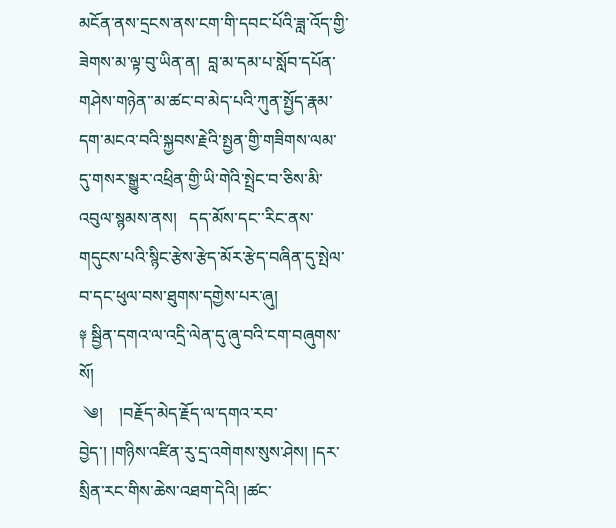མངོན་ནས་དྲངས་ནས་ངག་གི་དབང་པོའི་ཟླ་འོད་གྱི་ཟེགས་མ་ལྟ་བུ་ཡིན་ན།  བླ་མ་དམ་པ་སློབ་དཔོན་གཤེས་གཉེན་་མ་ཚང་བ་མེད་པའི་ཀུན་སྤྱོད་རྣམ་དག་མངའ་བའི་སྐྱབས་རྗེའི་སྤྱན་གྱི་གཟིགས་ལམ་དུ་གསར་སྒྱུར་འཕྲིན་གྱི་ཡི་གེའི་སྤྲེང་བ་ཅིས་མི་འབུལ་སྙམས་ནས།   དད་མོས་དང་་རིང་ནས་གདུངས་པའི་སྙིང་རྩེས་རྩེད་མོར་རྩེད་བཞིན་དུ་སྤེལ་བ་དང་ཕུལ་བས་ཐུགས་དགྱེས་པར་ཞུ།
༈ སྦྱིན་དགའ་ལ་འདྲི་ལེན་དུ་ཞུ་བའི་ངག་བཞུགས་སོ།
 ༄།    །བརྗོད་མེད་རྗོད་ལ་དགའ་རབ་བྱེད་། །གཉིས་འཛིན་རུ་དྲ་འགེགས་སུས་ཤེས། །དར་སྲིན་རང་གིས་ཆེས་འཐག་དེའི། །ཚང་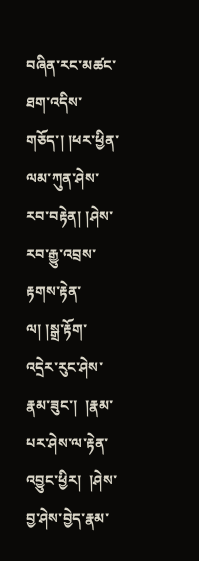བཞིན་རང་མཚང་ཐག་འདིས་གཅོད་། །ཕར་ཕྱིན་ལམ་ཀུན་ཤེས་རབ་བརྟེན། །ཤེས་རབ་རྒྱུ་འབྲས་རྟགས་རྟེན་ལ། །སྒྲ་རྟོག་འདྲེར་རུང་ཤེས་རྣམ་ཟུང་།  །རྣམ་པར་ཤེས་ལ་རྟེན་འབྱུང་ཕྱིར།  །ཤེས་བྱ་ཤེས་བྱེད་རྣམ་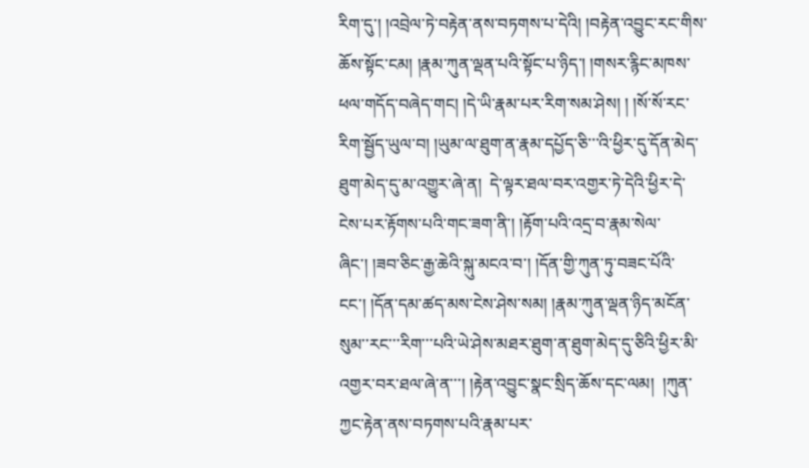རིག་དུ་། །འབྲེལ་ཏེ་བརྟེན་ནས་བཏགས་པ་དེའི། །བརྟེན་འབྱུང་རང་གིས་ཆོས་སྟོང་ངམ། །རྣམ་ཀུན་ལྡན་པའི་སྟོང་པ་ཉིད་། །གསར་རྙིང་མཁས་ཕལ་གདོད་བཞེད་གང། །དེ་ཡི་རྣམ་པར་རིག་སམ་ཤེས། ། །སོ་སོ་རང་རིག་སྦྱོད་ཡུལ་བ། །ཡུམ་ལ་ཐུག་ན་རྣམ་དཔྱོད་ཅི་་་འི་ཕྱིར་དུ་དོན་མེད་ཐུག་མེད་དུ་མ་འགྱུར་ཞེ་ན།  དེ་ལྟར་ཐལ་བར་འགྱར་ཏེ་དེའི་ཕྱིར་དེ་ངེས་པར་རྟོགས་པའི་གང་ཟག་ནི་། །རྟོག་པའི་འདྲ་བ་རྣམ་སེལ་ཞིང་། །ཟབ་ཅིང་རྒྱ་ཆེའི་སྐུ་མངའ་བ་། །དོན་གྱི་ཀུན་ཏུ་བཟང་པོའི་ངང་། །དོན་དམ་ཚད་མས་ངེས་ཤེས་སམ། །རྣམ་ཀུན་ལྡན་ཉིད་མངོན་སུམ་་རང་་་རིག་་་པའི་ཡེ་ཤེས་མཐར་ཐུག་ན་ཐུག་མེད་དུ་ཅིའི་ཕྱིར་མི་འགྱར་བར་ཐལ་ཞེ་ན་་་། །རྟེན་འབྱུང་སྣང་སྲིད་ཆོས་དང་ལམ།  །ཀུན་ཀྱང་རྟེན་ནས་བཏགས་པའི་རྣམ་པར་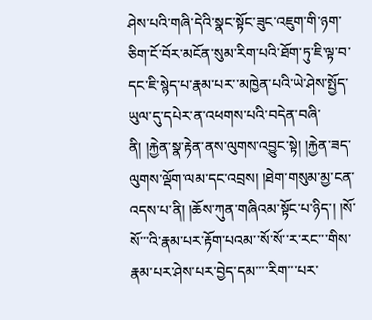ཤེས་པའི་གཞི་དེའི་སྣང་སྟོང་ཟུང་འཇུག་གི་ཉག་ཅིག་ངོ་བོར་མངོན་སུམ་རིག་པའི་ཐོག་ཏུ་ཇི་ལྟ་བ་དང་ཇི་སྙེད་པ་རྣམ་པར་་མཁྱེན་པའི་ཡེ་ཤེས་སྤྱོད་ཡུལ་དུ་དཔེར་ན་འཕགས་པའི་བདེན་བཞི་ནི། །རྐྱེན་སྣ་རྟེན་ནས་ལུགས་འབྱུང་སྟེ། །རྐྱེན་ཟད་ལུགས་ལྡོག་ལམ་དང་འབྲས། །ཐེག་གསུམ་མྱ་ངན་འདས་པ་ནི། །ཆོས་ཀུན་གཞིའམ་སྟོང་པ་ཉིད་། །སོ་སོ་་་འི་རྣམ་པར་རྟོག་པའམ་་སོ་སོ་་ར་རང་་་གིས་རྣམ་པར་ཤེས་པར་བྱེད་དམ་་་་རིག་་་པར་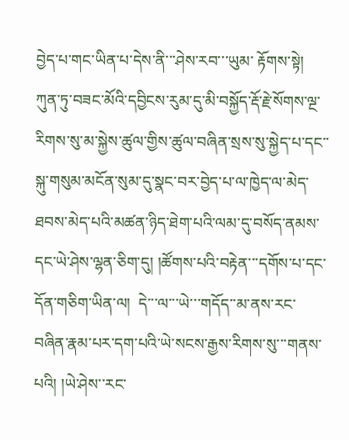བྱེད་པ་གང་ཡིན་པ་དེས་ནི་་་ཤེས་རབ་་་ཡུམ་ རྟོགས་སྟེ།   ཀུན་ཏུ་བཟང་མོའི་དབྱིངས་རུམ་དུ་མི་བསྐྱོད་རྡོ་རྗེ་སོགས་ལྔ་རིགས་སུ་མ་སྐྱེས་ཚུལ་གྱིས་ཚུལ་བཞིན་སྲས་སུ་སྐྱེད་པ་དང་་སྐུ་གསུམ་མངོན་སུམ་དུ་སྣང་བར་བྱེད་པ་ལ་ཁྱེད་ལ་མེད་ཐབས་མེད་པའི་མཚན་ཉིད་ཐེག་པའི་ལམ་དུ་བསོད་ནམས་དང་ཡེ་ཤེས་ལྷན་ཅིག་དུ། །ཚོགས་པའི་བརྟེན་་་དགོས་པ་དང་དོན་གཅིག་ཡིན་ལ།  དེ་་་ལ་་་ཡེ་་་གདོད་་མ་ནས་རང་བཞིན་རྣམ་པར་དག་པའི་ཡེ་སངས་རྒྱས་རིགས་སུ་་་གནས་པའི། །ཡེ་ཤེས་་རང་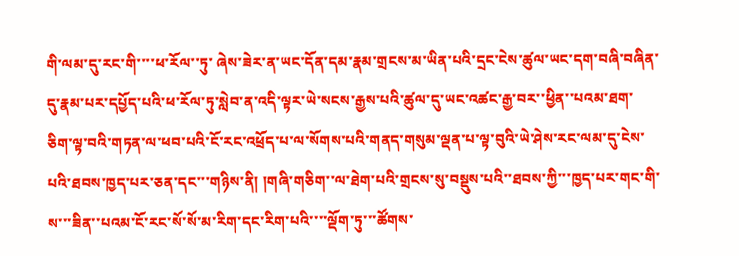གི་ལམ་དུ་རང་གི་་་་ཕ་རོལ་་ཏུ་ ཞེས་ཟེར་ན་ཡང་དོན་དམ་རྣམ་གྲངས་མ་ཡིན་པའི་དྲང་ངེས་ཚུལ་ཡང་དག་བཞི་བཞིན་དུ་རྣམ་པར་དཔྱོད་པའི་ཕ་རོལ་ཏུ་སླེབ་ན་འདི་ལྟར་ཡེ་སངས་རྒྱས་པའི་ཚུལ་དུ་ཡང་འཚང་རྒྱ་བར་་ཕྱིན་་པའམ་ཐག་ཅིག་ལྟ་བའི་གཏན་ལ་ཕབ་པའི་ངོ་རང་འཕྲོད་པ་ལ་སོགས་པའི་གནད་གསུམ་ལྡན་པ་ལྟ་བུའི་ཡེ་ཤེས་རང་ལམ་དུ་ངེས་པའི་ཐབས་ཁྱད་པར་ཅན་དང་་་གཉིས་ནི། །གཞི་གཅིག་་ལ་ཐེག་པའི་གྲངས་སུ་བསྡུས་པའི་་ཐབས་ཀྱི་་་ཁྱད་པར་གང་གི་ས་་་ཟིན་་པའམ་ངོ་རང་སོ་སོ་མ་རིག་དང་རིག་པའི་་་་ལྡོག་ཏུ་་་ཚོགས་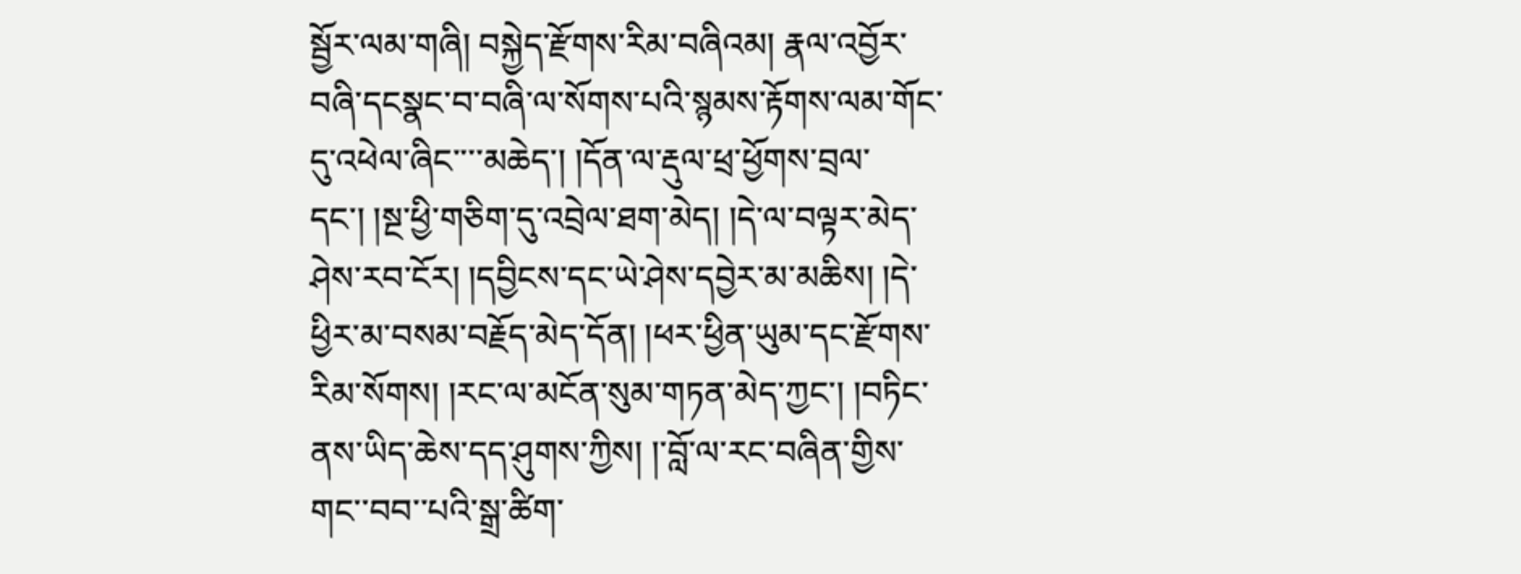སྦྱོར་ལམ་གཞི། བསྐྱེད་རྫོགས་རིམ་བཞིའམ། རྣལ་འབྱོར་བཞི་དངསྣང་བ་བཞི་ལ་སོགས་པའི་སྙམས་རྟོགས་ལམ་གོང་དུ་འཕེལ་ཞིང་་་་མཆེད་། །དོན་ལ་རྡུལ་ཕྲ་ཕྱོགས་བྲལ་དང་། །སྔ་ཕྱི་གཅིག་དུ་འབྲེལ་ཐག་མེད། །དེ་ལ་བལྟར་མེད་ཤེས་རབ་ངོར། །དབྱིངས་དང་ཡེ་ཤེས་དབྱེར་མ་མཆིས། །དེ་ཕྱིར་མ་བསམ་བརྗོད་མེད་དོན། །ཕར་ཕྱིན་ཡུམ་དང་རྫོགས་རིམ་སོགས། །རང་ལ་མངོན་སུམ་གཏན་མེད་ཀྱང་། །བཏིང་ནས་ཡིད་ཆེས་དད་ཤུགས་ཀྱིས། །་བློ་ལ་རང་བཞིན་གྱིས་གང་་བབ་་པའི་སྒྲ་ཚིག་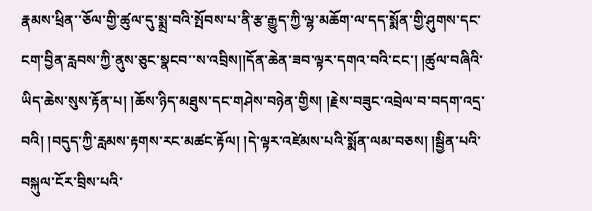རྣམས་ཕྲིན་་ཅོལ་གྱི་ཚུལ་དུ་སྨྲ་བའི་སྤོབས་པ་ནི་རྩ་རྒྱུད་ཀྱི་ལྷ་མཆོག་ལ་དད་སྨོན་གྱི་ཤུགས་དང་ངག་བྱིན་རླབས་ཀྱི་ནུས་ཅུང་སྣངབ་་ས་འབྲིས།།དོན་ཆེན་ཟབ་ལྟར་དགའ་བའི་ངང་། །ཚུལ་བཞིའི་ཡིད་ཆེས་སུས་རྟོན་པ། །ཆོས་ཉིད་མཐུས་དང་གཤེས་བཉེན་གྱིས། །རྗེས་བཟུང་འབྲེལ་བ་བདག་འདྲ་བའི། །བདུད་ཀྱི་རླམས་རྟགས་རང་མཚང་རྟོལ། །དེ་ལྟར་འཛེམས་པའི་སྨོན་ལམ་བཅས། །སྦྱིན་པའི་བསྐུལ་ངོར་བྲིས་པའི་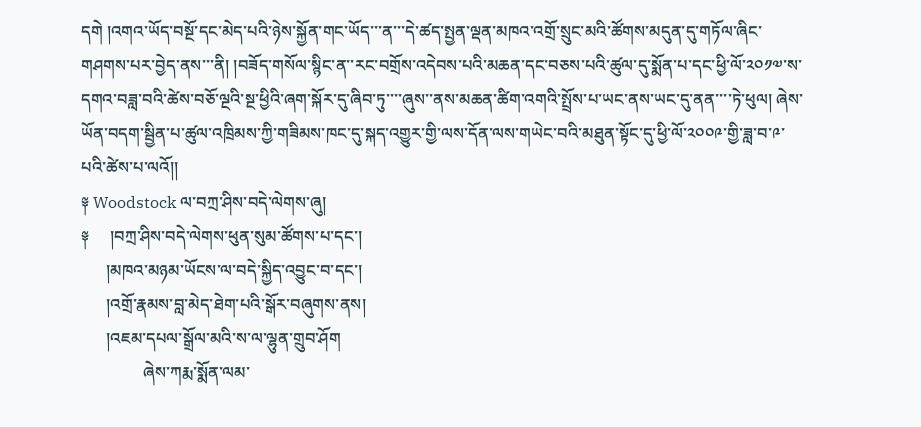དགེ །འགའ་ཡོད་བསྔོ་དང་མེད་པའི་ཉེས་སྐྱོན་གང་ཡོད་་་ན་་་དེ་ཚད་སྤྱན་ལྡན་མཁའ་འགྲོ་སྲུང་མའི་ཚོགས་མདུན་དུ་གཏོལ་ཞིང་གཤགས་པར་བྱེད་ནས་་་ནི། །བཟོད་གསོལ་སྙིང་ན་་རང་བགྲོས་འདེབས་པའི་མཆན་དང་བཅས་པའི་ཚུལ་དུ་སྨོན་པ་དང་ཕྱི་ལོ་༢༠༡༧་ས་དགའ་བཟླ་བའི་ཚེས་བཅོ་ལྔའི་སྔ་ཕྱིའི་ཞག་སྐོར་དུ་ཞིབ་ཏུ་་་་ཞུས་་ནས་མཆན་ཚིག་འགའི་སྤྲོས་པ་ཡང་ནས་ཡང་དུ་ནན་་་་ཏེ་ཕུལ། ཞེས་ཡོན་བདག་སྦྱིན་པ་ཚུལ་འཁྲིམས་ཀྱི་གཟིམས་ཁང་དུ་སྐད་འགྱུར་གྱི་ལས་དོན་ལས་གཡེང་བའི་མཐུན་སྟོང་དུ་ཕྱི་ལོ་༢༠༠༩་གྱི་ཟླ་བ་༩་པའི་ཚེས་པ་ལའོ།།
༈ Woodstock ལ་བཀྲ་ཤིས་བདེ་ལེགས་ཞུ།
༈     །བཀྲ་ཤིས་བདེ་ལེགས་ཕུན་སུམ་ཚོགས་པ་དང་།
      །མཁའ་མཉམ་ཡོངས་ལ་བདེ་སྐྱིད་འབྱུང་བ་དང་།
      །འགྲོ་རྣམས་བླ་མེད་ཐེག་པའི་སྒོར་བཞུགས་ནས།
      །འཇམ་དཔལ་སྒྲོལ་མའི་ས་ལ་ལྷུན་གྲུབ་ཤོག
               ཞེས་ཀརྨ་སྨོན་ལམ་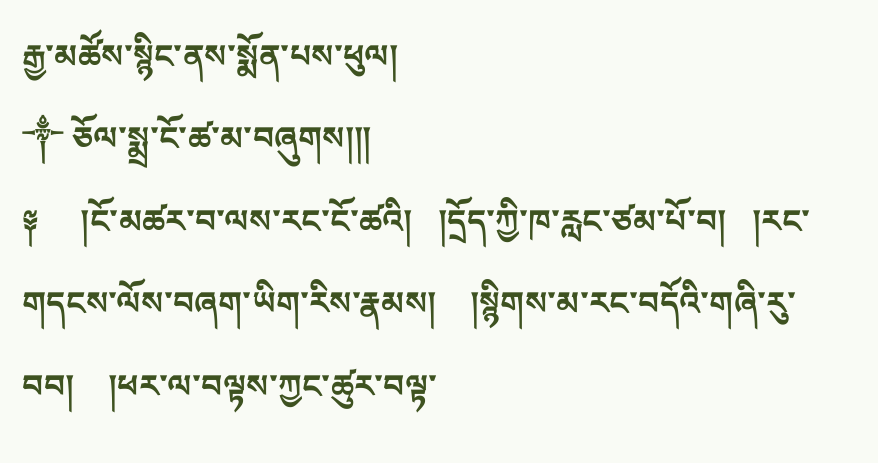རྒྱ་མཚོས་སྙིང་ནས་སྨོན་པས་ཕུལ།
༒ ཅོལ་སྨྲ་ངོ་ཚ་མ་བཞུགས།༎
༈     །ངོ་མཚར་བ་ལས་རང་ངོ་ཚའི།   །དྲོད་ཀྱི་ཁ་རླང་ཙམ་པོ་བ།   །རང་གདངས་ལོས་བཞག་ཡིག་རིས་རྣམས།    །སྙིགས་མ་རང་བདོའི་གཞི་རུ་བབ།    །ཕར་ལ་བལྟས་ཀྱང་ཚུར་བལྟ་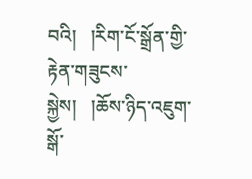བའི།   །རིག་ངོ་སྒྲོན་གྱི་རྟེན་གཟུངས་སྐྱེས།   །ཆོས་ཉིད་འཇུག་སྒོ་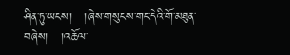ཤིན་ཏུ་ཡངས།   །ཞེས་གསུངས་གང་དེའི་གོ་མཐུན་བཞེས།   །འཆོལ་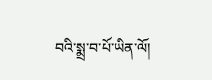བའི་སྨྲ་བ་པོ་ཡིན་ལོ།